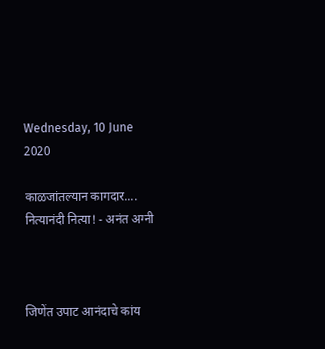Wednesday, 10 June 2020

काळजांतल्यान कागदार.... नित्यानंदी नित्या! - अनंत अग्नी



जिणेंत उपाट आनंदाचे कांय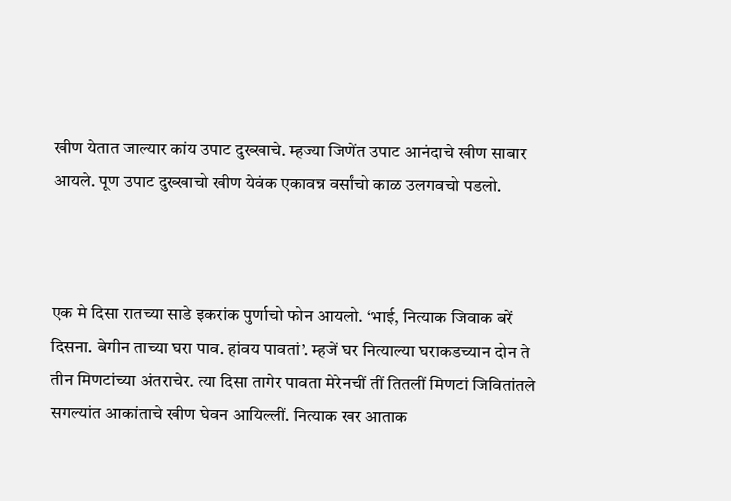खीण येतात जाल्यार कांय उपाट दुख्खाचे. म्हज्या जिणेंत उपाट आनंदाचे खीण साबार आयले. पूण उपाट दुख्खाचो खीण येवंक एकावन्न वर्सांचो काळ उलगवचो पडलो.



एक मे दिसा रातच्या साडे इकरांक पुर्णाचो फोन आयलो. ‘भाई, नित्याक जिवाक बरें दिसना. बेगीन ताच्या घरा पाव. हांवय पावतां’. म्हजें घर नित्याल्या घराकडच्यान दोन ते तीन मिणटांच्या अंतराचेर. त्या दिसा तागेर पावता मेरेनचीं तीं तितलीं मिणटां जिवितांतले सगल्यांत आकांताचे खीण घेवन आयिल्लीं. नित्याक खर आताक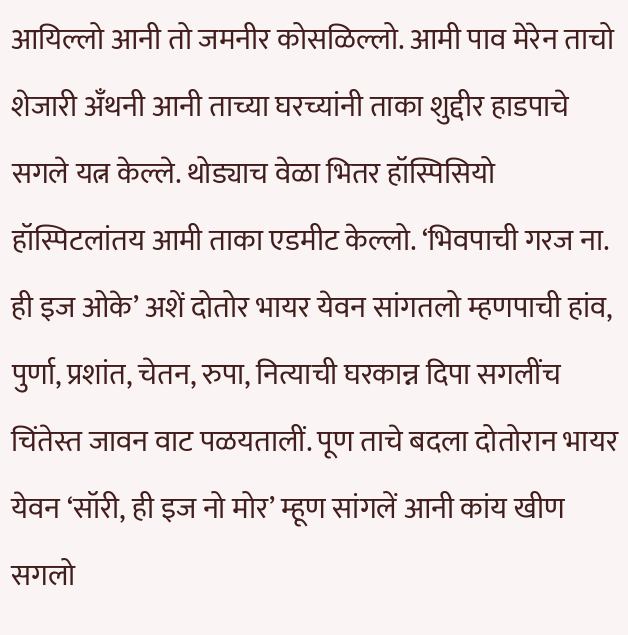आयिल्लो आनी तो जमनीर कोसळिल्लो. आमी पाव मेरेन ताचो शेजारी अँथनी आनी ताच्या घरच्यांनी ताका शुद्दीर हाडपाचे सगले यत्न केल्ले. थोड्याच वेळा भितर हॉस्पिसियो हॉस्पिटलांतय आमी ताका एडमीट केल्लो. ‘भिवपाची गरज ना. ही इज ओके’ अशें दोतोर भायर येवन सांगतलो म्हणपाची हांव, पुर्णा, प्रशांत, चेतन, रुपा, नित्याची घरकान्न दिपा सगलींच चिंतेस्त जावन वाट पळयतालीं. पूण ताचे बदला दोतोरान भायर येवन ‘सॉरी, ही इज नो मोर’ म्हूण सांगलें आनी कांय खीण सगलो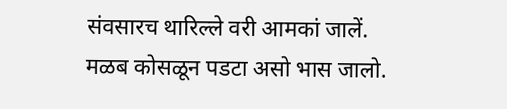संवसारच थारिल्ले वरी आमकां जालें. मळब कोसळून पडटा असो भास जालो.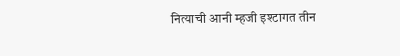नित्याची आनी म्हजी इश्टागत तीन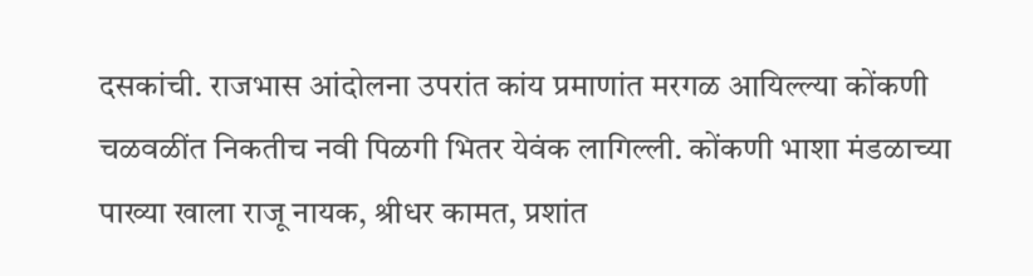दसकांची. राजभास आंदोलना उपरांत कांय प्रमाणांत मरगळ आयिल्ल्या कोंकणी चळवळींत निकतीच नवी पिळगी भितर येवंक लागिल्ली. कोंकणी भाशा मंडळाच्या पाख्या खाला राजू नायक, श्रीधर कामत, प्रशांत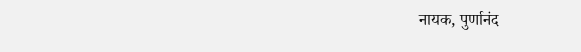नायक, पुर्णानंद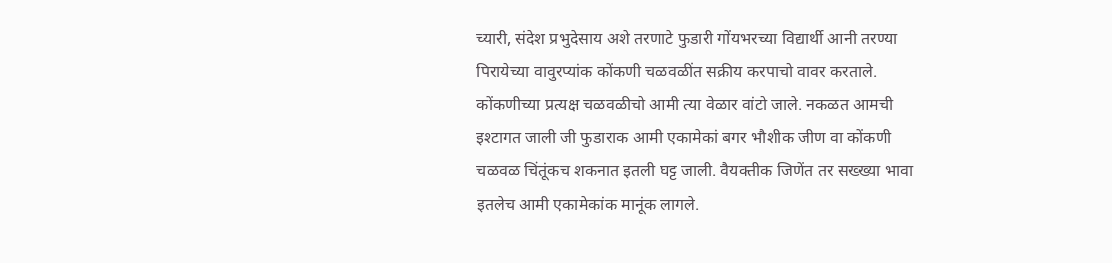च्यारी, संदेश प्रभुदेसाय अशे तरणाटे फुडारी गोंयभरच्या विद्यार्थी आनी तरण्या पिरायेच्या वावुरप्यांक कोंकणी चळवळींत सक्रीय करपाचो वावर करताले. कोंकणीच्या प्रत्यक्ष चळवळीचो आमी त्या वेळार वांटो जाले. नकळत आमची इश्टागत जाली जी फुडाराक आमी एकामेकां बगर भौशीक जीण वा कोंकणी चळवळ चिंतूंकच शकनात इतली घट्ट जाली. वैयक्तीक जिणेंत तर सख्ख्या भावा इतलेच आमी एकामेकांक मानूंक लागले.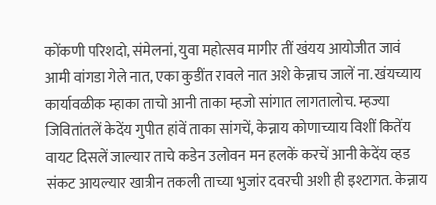कोंकणी परिशदो, संमेलनां, युवा महोत्सव मागीर तीं खंयय आयोजीत जावं आमी वांगडा गेले नात, एका कुडींत रावले नात अशे केन्नाच जालें ना. खंयच्याय कार्यावळीक म्हाका ताचो आनी ताका म्हजो सांगात लागतालोच. म्हज्या जिवितांतलें केदेंय गुपीत हांवें ताका सांगचें, केन्नाय कोणाच्याय विशीं कितेंय वायट दिसलें जाल्यार ताचे कडेन उलोवन मन हलकें करचें आनी केदेंय व्हड संकट आयल्यार खात्रीन तकली ताच्या भुजांर दवरची अशी ही इश्टागत. केन्नाय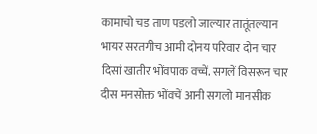कामाचो चड ताण पडलो जाल्यार तातूंतल्यान भायर सरतगीच आमी दोनय परिवार दोन चार दिसां खातीर भोंवपाक वच्चें. सगलें विसरून चार दीस मनसोक्त भोंवचें आनी सगलो मानसीक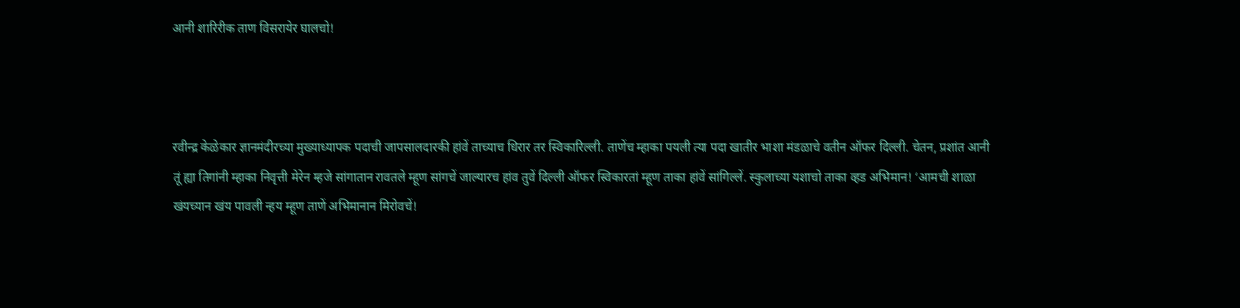आनी शारिरीक ताण विसरायेर घालचो!



रवीन्द्र केळेकार ज्ञानमंदीरच्या मुख्याध्यापक पदाची जापसालदारकी हांवें ताच्याच धिरार तर स्विकारिल्ली. ताणेंच म्हाका पयली त्या पदा खातीर भाशा मंडळाचे वतीन ऑफर दिल्ली. चेतन, प्रशांत आनी तूं ह्या तिगांनी म्हाका निवृत्ती मेरेन म्हजे सांगातान रावतले म्हूण सांगचें जाल्यारच हांव तुवें दिल्ली ऑफर स्विकारतां म्हूण ताका हांवें सांगिल्लें. स्कुलाच्या यशाचो ताका व्हड अभिमान! ‘आमची शाळा खंयच्यान खंय पावली न्हय म्हूण ताणें अभिमानान मिरोवचें!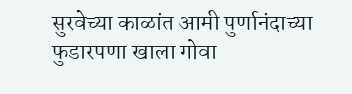सुरवेच्या काळांत आमी पुर्णानंदाच्या फुडारपणा खाला गोवा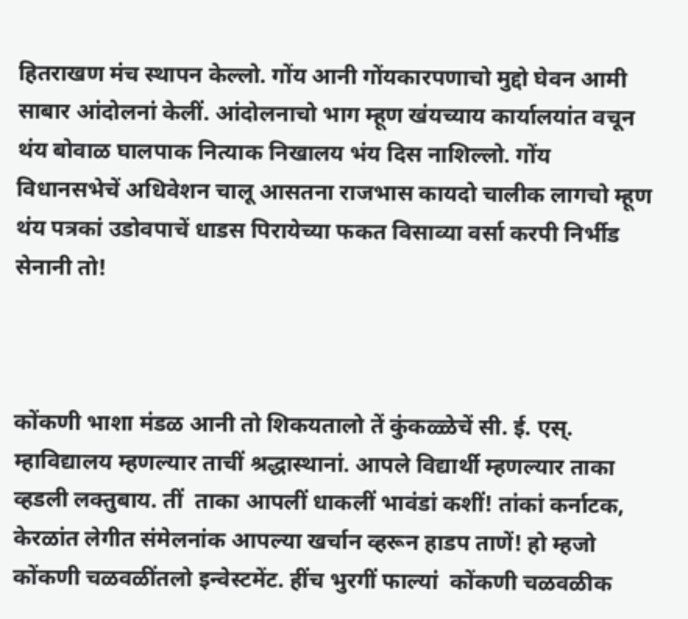हितराखण मंच स्थापन केल्लो. गोंय आनी गोंयकारपणाचो मुद्दो घेवन आमी साबार आंदोलनां केलीं. आंदोलनाचो भाग म्हूण खंयच्याय कार्यालयांत वचून थंय बोवाळ घालपाक नित्याक निखालय भंय दिस नाशिल्लो. गोंय विधानसभेचें अधिवेशन चालू आसतना राजभास कायदो चालीक लागचो म्हूण थंय पत्रकां उडोवपाचें धाडस पिरायेच्या फकत विसाव्या वर्सा करपी निर्भीड सेनानी तो!



कोंकणी भाशा मंडळ आनी तो शिकयतालो तें कुंकळ्ळेचें सी. ई. एस्. म्हाविद्यालय म्हणल्यार ताचीं श्रद्धास्थानां. आपले विद्यार्थी म्हणल्यार ताका व्हडली लक्तुबाय. तीं  ताका आपलीं धाकलीं भावंडां कशीं! तांकां कर्नाटक, केरळांत लेगीत संमेलनांक आपल्या खर्चान व्हरून हाडप ताणें! हो म्हजो कोंकणी चळवळींतलो इन्वेस्टमेंट. हींच भुरगीं फाल्यां  कोंकणी चळवळीक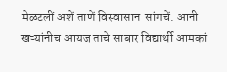मेळटलीं अशें ताणें विस्वासान  सांगचें. आनी खऱ्यांनीच आयज ताचे साबार विद्यार्थी आमकां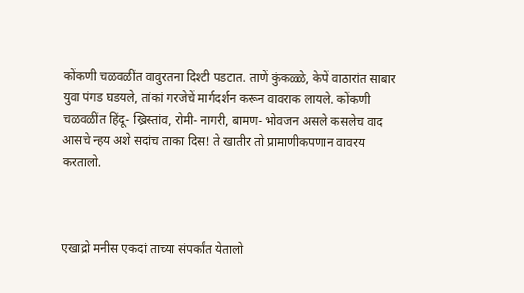कोंकणी चळवळींत वावुरतना दिश्टी पडटात. ताणें कुंकळ्ळे, केपें वाठारांत साबार युवा पंगड घडयले, तांकां गरजेचें मार्गदर्शन करून वावराक लायले. कोंकणी चळवळींत हिंदू- ख्रिस्तांव, रोमी- नागरी, बामण- भोवजन असले कसलेच वाद आसचे न्हय अशे सदांच ताका दिस! ते खातीर तो प्रामाणीकपणान वावरय करतालो.



एखाद्रो मनीस एकदां ताच्या संपर्कांत येतालो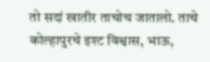तो सदां खातीर ताचोच जातालो. ताचे कोल्हापुरचे इश्ट विश्वास, भाऊ,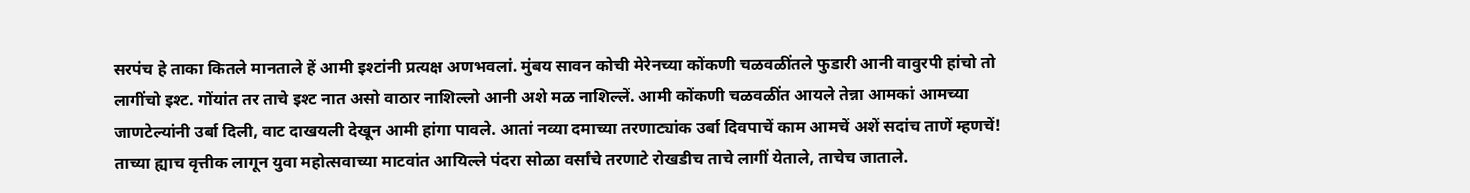सरपंच हे ताका कितले मानताले हें आमी इश्टांनी प्रत्यक्ष अणभवलां. मुंबय सावन कोची मेरेनच्या कोंकणी चळवळींतले फुडारी आनी वावुरपी हांचो तो लागींचो इश्ट. गोंयांत तर ताचे इश्ट नात असो वाठार नाशिल्लो आनी अशे मळ नाशिल्लें. आमी कोंकणी चळवळींत आयले तेन्ना आमकां आमच्या जाणटेल्यांनी उर्बा दिली, वाट दाखयली देखून आमी हांगा पावले. आतां नव्या दमाच्या तरणाट्यांक उर्बा दिवपाचें काम आमचें अशें सदांच ताणें म्हणचें! ताच्या ह्याच वृत्तीक लागून युवा महोत्सवाच्या माटवांत आयिल्ले पंदरा सोळा वर्सांचे तरणाटे रोखडीच ताचे लागीं येताले, ताचेच जाताले.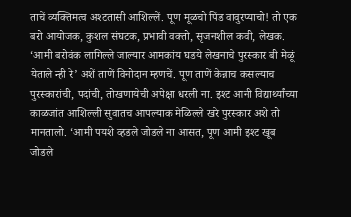ताचें व्यक्तिमत्व अश्टतासी आशिल्लें. पूण मूळचो पिंड वावुरप्याचो! तो एक बरो आयोजक, कुशल संघटक, प्रभावी वक्तो, सृजनशील कवी, लेखक. ‘आमी बरोवंक लागिल्ले जाल्यार आमकांय घडये लेखनाचे पुरस्कार बी मेळूं येताले न्ही रे’ अशें ताणें विनोदान म्हणचें. पूण ताणें केन्नाच कसल्याच पुरस्कारांची, पदांची, तोखणायेची अपेक्षा धरली ना. इश्ट आनी विद्यार्थ्यांच्या काळजांत आशिल्ली सुवातच आपल्याक मेळिल्ले खरे पुरस्कार अशे तो मानतालो. ‘आमी पयशे व्हडले जोडले ना आसत, पूण आमी इश्ट खूब जोडले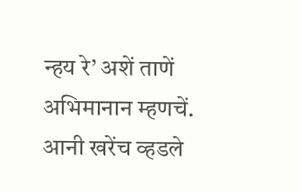न्हय रे’ अशें ताणें अभिमानान म्हणचें. आनी खरेंच व्हडले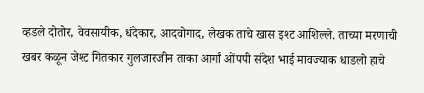व्हडले दोतोर, वेवसायीक, धंदेकार, आदवोगाद, लेखक ताचे खास इश्ट आशिल्ले. ताच्या मरणाची खबर कळून जेश्ट गितकार गुलजारजीन ताका आर्गां ओंपपी संदेश भाई मावज्याक धाडलो हाचे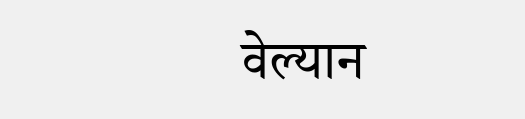वेल्यान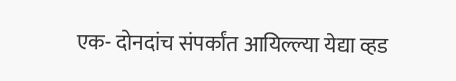एक- दोनदांच संपर्कांत आयिल्ल्या येद्या व्हड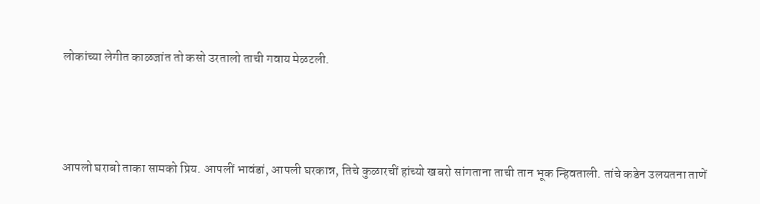लोकांच्या लेगीत काळजांत तो कसो उरतालो ताची गवाय मेळटली.



आपलो घराबो ताका सामको प्रिय. आपलीं भावंडां, आपली घरकान्न, तिचे कुळारचीं हांच्यो खबरो सांगताना ताची तान भूक न्हिवताली. तांचे कडेन उलयतना ताणें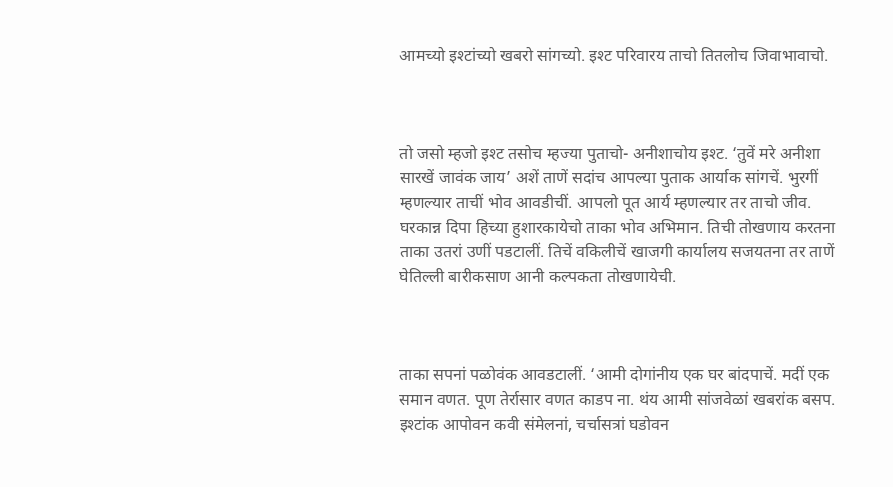आमच्यो इश्टांच्यो खबरो सांगच्यो. इश्ट परिवारय ताचो तितलोच जिवाभावाचो.



तो जसो म्हजो इश्ट तसोच म्हज्या पुताचो- अनीशाचोय इश्ट. ‘तुवें मरे अनीशा सारखें जावंक जाय’ अशें ताणें सदांच आपल्या पुताक आर्याक सांगचें. भुरगीं म्हणल्यार ताचीं भोव आवडीचीं. आपलो पूत आर्य म्हणल्यार तर ताचो जीव. घरकान्न दिपा हिच्या हुशारकायेचो ताका भोव अभिमान. तिची तोखणाय करतना ताका उतरां उणीं पडटालीं. तिचें वकिलीचें खाजगी कार्यालय सजयतना तर ताणें घेतिल्ली बारीकसाण आनी कल्पकता तोखणायेची.



ताका सपनां पळोवंक आवडटालीं. ‘आमी दोगांनीय एक घर बांदपाचें. मदीं एक समान वणत. पूण तेर्रासार वणत काडप ना. थंय आमी सांजवेळां खबरांक बसप. इश्टांक आपोवन कवी संमेलनां, चर्चासत्रां घडोवन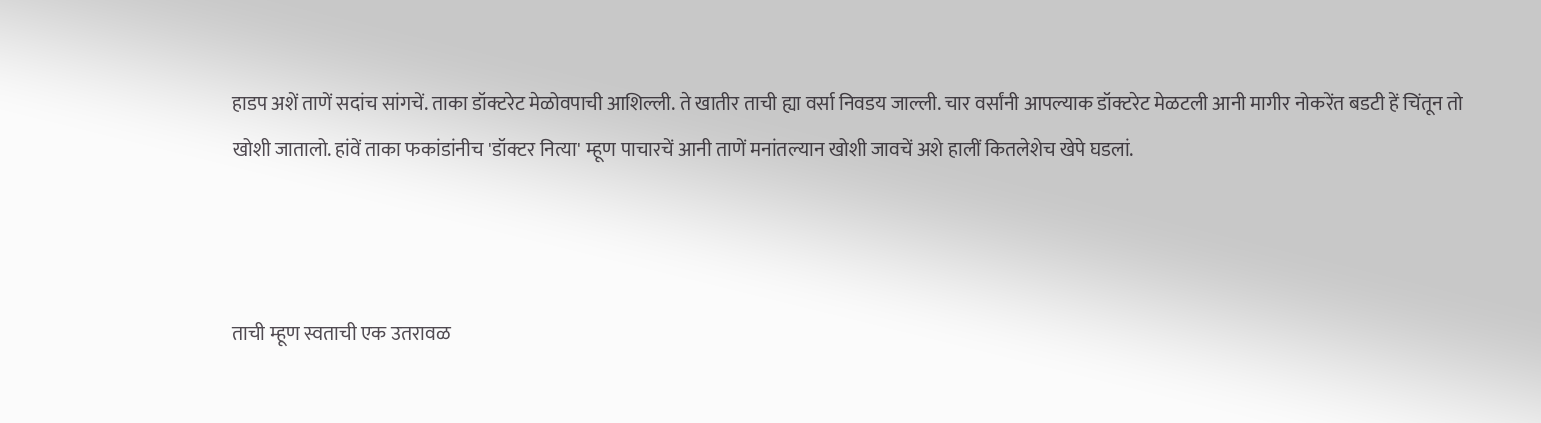हाडप अशें ताणें सदांच सांगचें. ताका डॉक्टरेट मेळोवपाची आशिल्ली. ते खातीर ताची ह्या वर्सा निवडय जाल्ली. चार वर्सांनी आपल्याक डॉक्टरेट मेळटली आनी मागीर नोकरेंत बडटी हें चिंतून तो खोशी जातालो. हांवें ताका फकांडांनीच 'डॉक्टर नित्या' म्हूण पाचारचें आनी ताणें मनांतल्यान खोशी जावचें अशे हालीं कितलेशेच खेपे घडलां.



ताची म्हूण स्वताची एक उतरावळ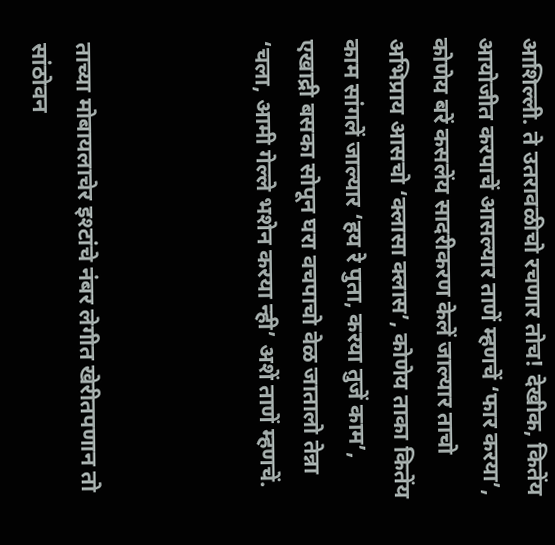आशिल्ली. ते उतरावळीचो रचणार तोच! देखीक, कितेंय आयोजीत करपाचें आसल्यार ताणें म्हणचें ‘फार करया’, कोणेय बरें कसलेंय सादरीकरण केलें जाल्यार ताचो अभिप्राय आसचो ‘क्लासा क्लास’, कोणेय ताका कितेंय काम सांगलें जाल्यार ‘हय रे पुता, करया तुजें काम’, एखाद्री बसका सोपून घरा वचपाचो वेळ जातालो तेन्ना ‘चला, आमी गेल्ले भशेन करया न्ही’ अशें ताणें म्हणचें.



ताच्या मोबायलाचेर इश्टांचे नंबर लेगीत खेरीतपणान तो सांठोवन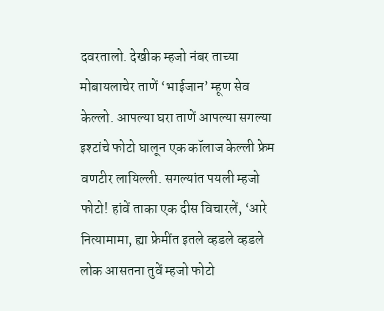दवरतालो. देखीक म्हजो नंबर ताच्या मोबायलाचेर ताणें ‘भाईजान’ म्हूण सेव केल्लो. आपल्या घरा ताणें आपल्या सगल्या इश्टांचे फोटो घालून एक कॉलाज केल्ली फ्रेम वणटीर लायिल्ली. सगल्यांत पयली म्हजो फोटो! हांवें ताका एक दीस विचारलें, ‘आरे नित्यामामा, ह्या फ्रेमींत इतले व्हडले व्हडले लोक आसतना तुवें म्हजो फोटो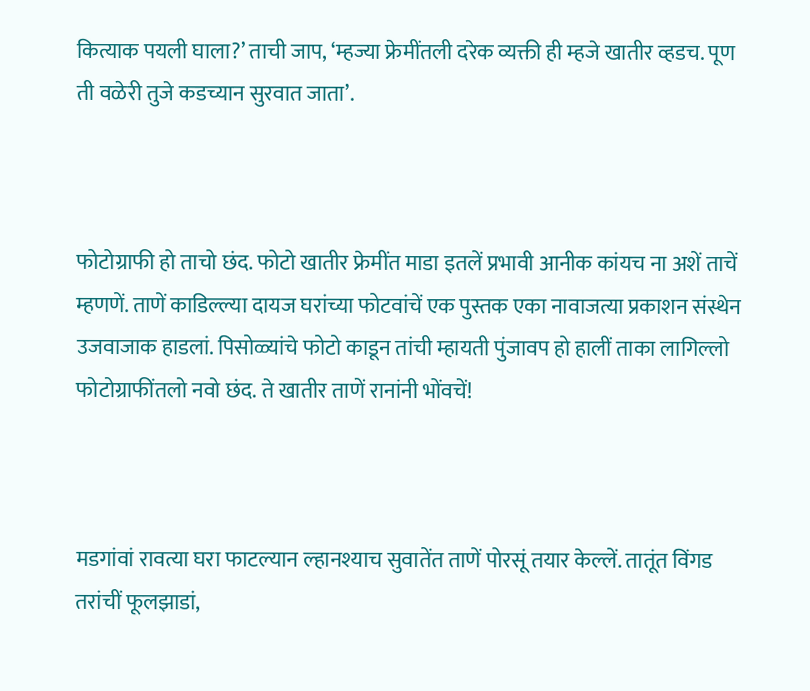कित्याक पयली घाला?’ ताची जाप, ‘म्हज्या फ्रेमींतली दरेक व्यक्ती ही म्हजे खातीर व्हडच. पूण ती वळेरी तुजे कडच्यान सुरवात जाता’.



फोटोग्राफी हो ताचो छंद. फोटो खातीर फ्रेमींत माडा इतलें प्रभावी आनीक कांयच ना अशें ताचें म्हणणें. ताणें काडिल्ल्या दायज घरांच्या फोटवांचें एक पुस्तक एका नावाजत्या प्रकाशन संस्थेन उजवाजाक हाडलां. पिसोळ्यांचे फोटो काडून तांची म्हायती पुंजावप हो हालीं ताका लागिल्लो फोटोग्राफींतलो नवो छंद. ते खातीर ताणें रानांनी भोंवचें!



मडगांवां रावत्या घरा फाटल्यान ल्हानश्याच सुवातेंत ताणें पोरसूं तयार केल्लें. तातूंत विंगड तरांचीं फूलझाडां,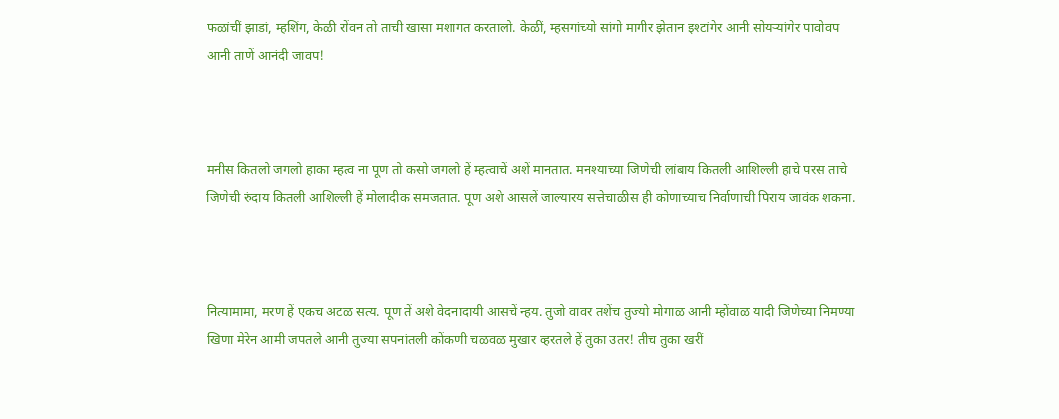फळांचीं झाडां, म्हशिंग, केळी रोंवन तो ताची खासा मशागत करतालो. केळीं, म्हसगांच्यो सांगो मागीर झेतान इश्टांगेर आनी सोयऱ्यांगेर पावोवप आनी ताणें आनंदी जावप!



मनीस कितलो जगलो हाका म्हत्व ना पूण तो कसो जगलो हें म्हत्वाचें अशें मानतात. मनश्याच्या जिणेची लांबाय कितली आशिल्ली हाचे परस ताचे जिणेची रुंदाय कितली आशिल्ली हें मोलादीक समजतात. पूण अशे आसलें जाल्यारय सत्तेचाळीस ही कोणाच्याच निर्वाणाची पिराय जावंक शकना.



नित्यामामा, मरण हें एकच अटळ सत्य. पूण तें अशे वेदनादायी आसचें न्हय. तुजो वावर तशेंच तुज्यो मोगाळ आनी म्होंवाळ यादी जिणेच्या निमण्या खिणा मेरेन आमी जपतले आनी तुज्या सपनांतली कोंकणी चळवळ मुखार व्हरतले हें तुका उतर! तीच तुका खरीं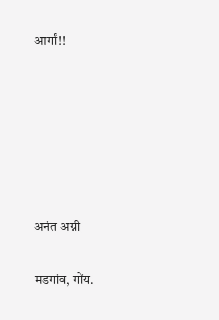आर्गां!!






अनंत अग्नी

मडगांव, गोंय.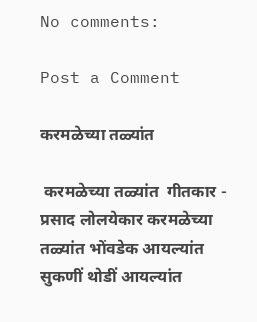No comments:

Post a Comment

करमळेच्या तळ्यांत

 करमळेच्या तळ्यांत  गीतकार - प्रसाद लोलयेकार करमळेच्या तळ्यांत भोंवडेक आयल्यांत सुकणीं थोडीं आयल्यांत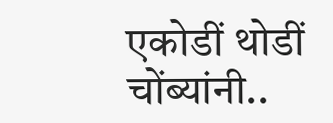एकोडीं थोडीं चोंब्यांनी..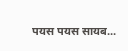पयस पयस सायब...